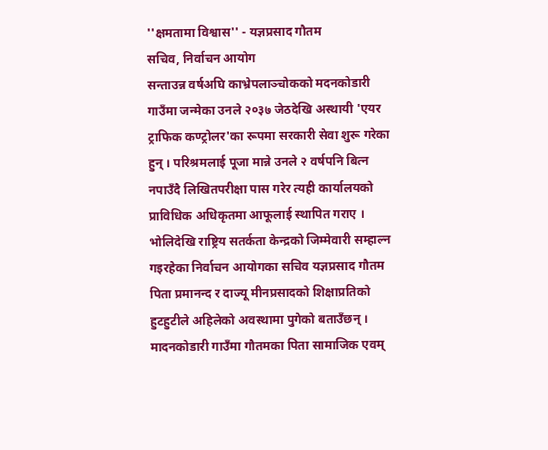''क्षमतामा विश्वास'' - यज्ञप्रसाद गौतम
सचिव, निर्वाचन आयोग
सन्ताउन्न वर्षअघि काभ्रेपलाञ्चोकको मदनकोडारी गाउँमा जन्मेका उनले २०३७ जेठदेखि अस्थायी 'एयर ट्राफिक कण्ट्रोलर'का रूपमा सरकारी सेवा शुरू गरेका हुन् । परिश्रमलाई पूजा मान्ने उनले २ वर्षपनि बित्न नपाउँदै लिखितपरीक्षा पास गरेर त्यही कार्यालयको प्राविधिक अधिकृतमा आफूलाई स्थापित गराए । भोलिदेखि राष्ट्रिय सतर्कता केन्द्रको जिम्मेवारी सम्हाल्न गइरहेका निर्वाचन आयोगका सचिव यज्ञप्रसाद गौतम पिता प्रमानन्द र दाज्यू मीनप्रसादको शिक्षाप्रतिको हुटहुटीले अहिलेको अवस्थामा पुगेको बताउँछन् । मादनकोडारी गाउँमा गौतमका पिता सामाजिक एवम्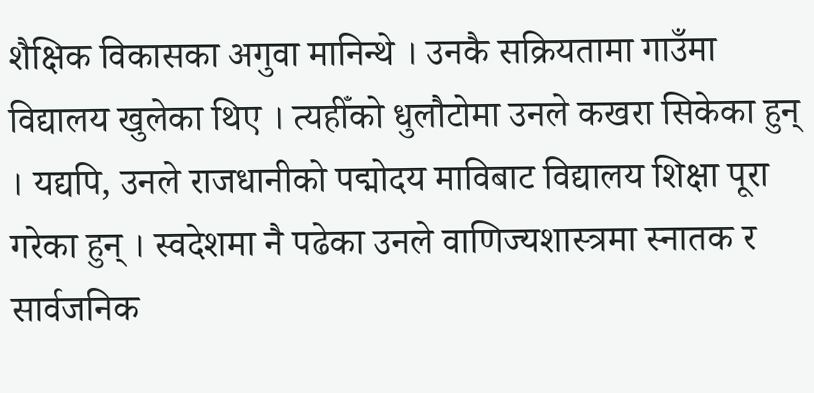शैक्षिक विकासका अगुवा मानिन्थे । उनकै सक्रियतामा गाउँमा विद्यालय खुलेका थिए । त्यहीँको धुलौटोमा उनले कखरा सिकेका हुन् । यद्यपि, उनले राजधानीको पद्मोदय माविबाट विद्यालय शिक्षा पूरा गरेका हुन् । स्वदेशमा नै पढेका उनले वाणिज्यशास्त्रमा स्नातक र सार्वजनिक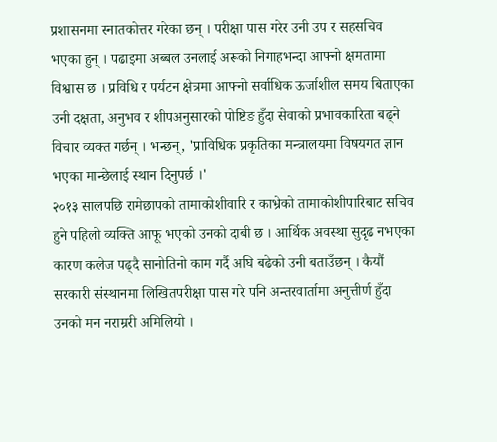प्रशासनमा स्नातकोत्तर गरेका छन् । परीक्षा पास गरेर उनी उप र सहसचिव भएका हुन् । पढाइमा अब्बल उनलाई अरूको निगाहभन्दा आफ्नो क्षमतामा विश्वास छ । प्रविधि र पर्यटन क्षेत्रमा आफ्नो सर्वाधिक ऊर्जाशील समय बिताएका उनी दक्षता, अनुभव र शीपअनुसारको पोष्टिङ हुँदा सेवाको प्रभावकारिता बढ्ने विचार व्यक्त गर्छन् । भन्छन्, 'प्राविधिक प्रकृतिका मन्त्रालयमा विषयगत ज्ञान भएका मान्छेलाई स्थान दिनुपर्छ ।'
२०१३ सालपछि रामेछापको तामाकोशीवारि र काभ्रेको तामाकोशीपारिबाट सचिव हुने पहिलो व्यक्ति आफू भएको उनको दाबी छ । आर्थिक अवस्था सुदृढ नभएका कारण कलेज पढ्दै सानोतिनो काम गर्दै अघि बढेको उनी बताउँछन् । कैयौं सरकारी संस्थानमा लिखितपरीक्षा पास गरे पनि अन्तरवार्तामा अनुत्तीर्ण हुँदा उनको मन नराम्ररी अमिलियो ।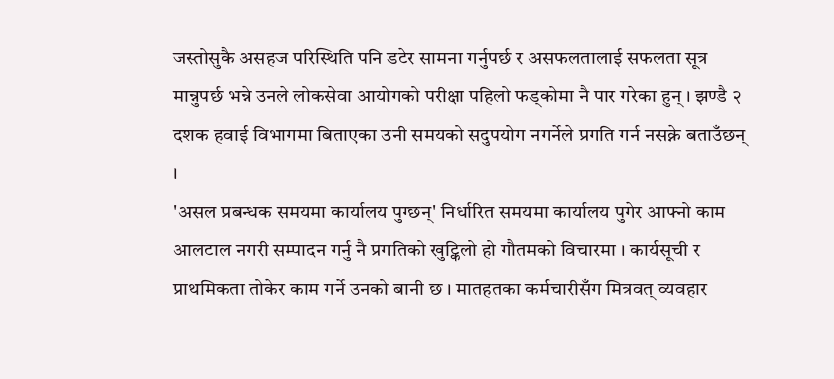जस्तोसुकै असहज परिस्थिति पनि डटेर सामना गर्नुपर्छ र असफलतालाई सफलता सूत्र मान्नुपर्छ भन्ने उनले लोकसेवा आयोगको परीक्षा पहिलो फड्कोमा नै पार गरेका हुन् । झण्डै २ दशक हवाई विभागमा बिताएका उनी समयको सदुपयोग नगर्नेले प्रगति गर्न नसक्ने बताउँछन् ।
'असल प्रबन्धक समयमा कार्यालय पुग्छन्' निर्धारित समयमा कार्यालय पुगेर आफ्नो काम आलटाल नगरी सम्पादन गर्नु नै प्रगतिको खुट्किलो हो गौतमको विचारमा । कार्यसूची र प्राथमिकता तोकेर काम गर्ने उनको बानी छ । मातहतका कर्मचारीसँग मित्रवत् व्यवहार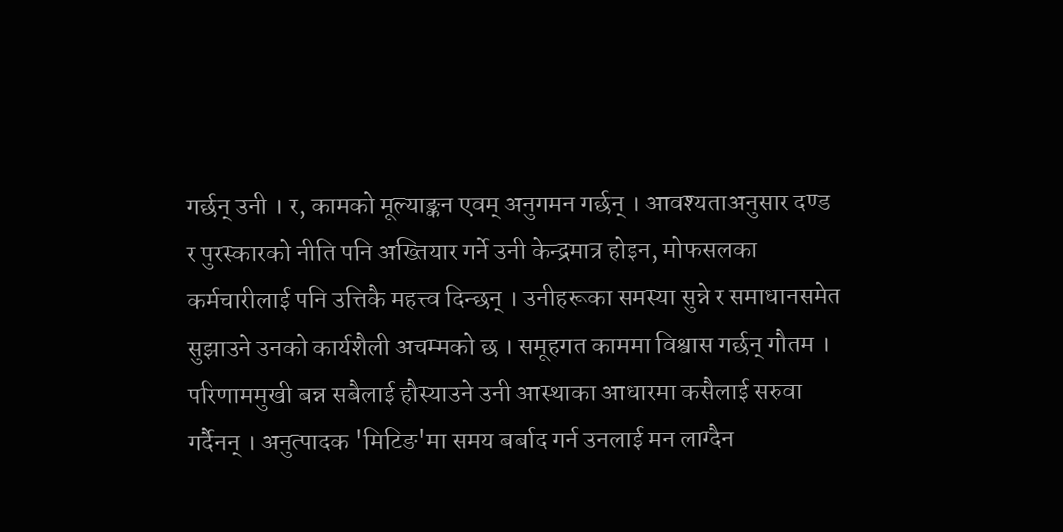गर्छन् उनी । र, कामको मूल्याङ्कन एवम् अनुगमन गर्छन् । आवश्यताअनुसार दण्ड र पुरस्कारको नीति पनि अख्तियार गर्ने उनी केन्द्रमात्र होइन, मोफसलका कर्मचारीलाई पनि उत्तिकै महत्त्व दिन्छन् । उनीहरूका समस्या सुन्ने र समाधानसमेत सुझाउने उनको कार्यशैली अचम्मको छ । समूहगत काममा विश्वास गर्छन् गौतम । परिणाममुखी बन्न सबैलाई हौस्याउने उनी आस्थाका आधारमा कसैलाई सरुवा गर्दैनन् । अनुत्पादक 'मिटिङ'मा समय बर्बाद गर्न उनलाई मन लाग्दैन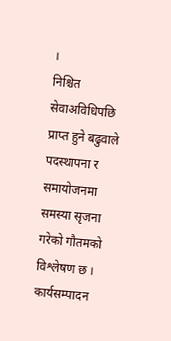।
निश्चित सेवाअविधिपछि प्राप्त हुने बढुवाले पदस्थापना र समायोजनमा समस्या सृजना गरेको गौतमको विश्लेषण छ । कार्यसम्पादन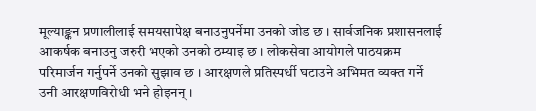मूल्याङ्कन प्रणालीलाई समयसापेक्ष बनाउनुपर्नेमा उनको जोड छ । सार्वजनिक प्रशासनलाई आकर्षक बनाउनु जरुरी भएको उनको ठम्याइ छ । लोकसेवा आयोगले पाठयक्रम परिमार्जन गर्नुपर्ने उनको सुझाव छ । आरक्षणले प्रतिस्पर्धी घटाउने अभिमत व्यक्त गर्ने उनी आरक्षणविरोधी भने होइनन् ।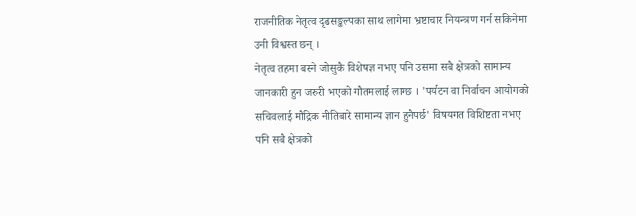राजनीतिक नेतृत्व दृढसङ्कल्पका साथ लागेमा भ्रष्टाचार नियन्त्रण गर्न सकिनेमा उनी विश्वस्त छन् ।
नेतृत्व तहमा बस्ने जोसुकै विशेषज्ञ नभए पनि उसमा सबै क्षेत्रको सामान्य जानकारी हुन जरुरी भएको गौतमलाई लाग्छ । 'पर्यटन वा निर्वाचन आयोगको सचिवलाई मौद्रिक नीतिबारे सामान्य ज्ञान हुनैपर्छ' विषयगत विशिष्टता नभए पनि सबै क्षेत्रको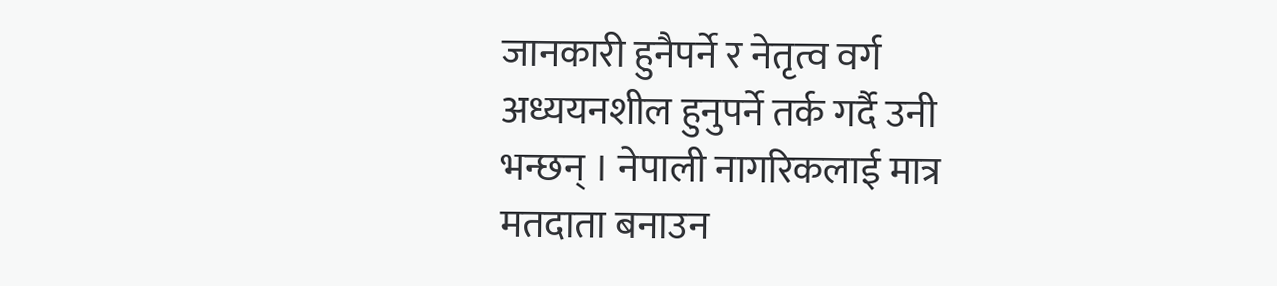जानकारी हुनैपर्ने र नेतृत्व वर्ग अध्ययनशील हुनुपर्ने तर्क गर्दै उनी भन्छन् । नेपाली नागरिकलाई मात्र मतदाता बनाउन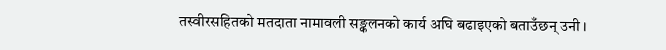तस्वीरसहितको मतदाता नामावली सङ्कलनको कार्य अघि बढाइएको बताउँछन् उनी ।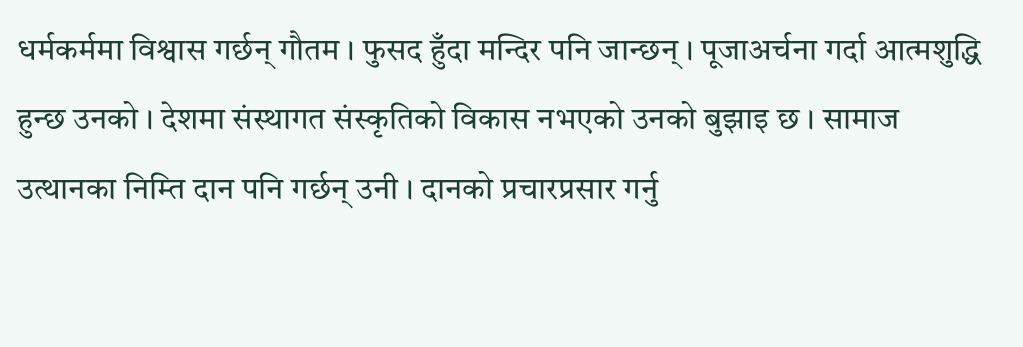धर्मकर्ममा विश्वास गर्छन् गौतम । फुसद हुँदा मन्दिर पनि जान्छन् । पूजाअर्चना गर्दा आत्मशुद्धि हुन्छ उनको । देशमा संस्थागत संस्कृतिको विकास नभएको उनको बुझाइ छ । सामाज उत्थानका निम्ति दान पनि गर्छन् उनी । दानको प्रचारप्रसार गर्नु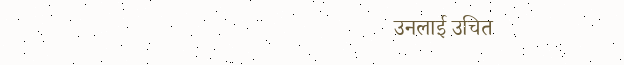उनलाई उचित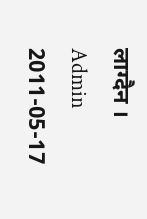लाग्दैन ।
Admin 2011-05-17